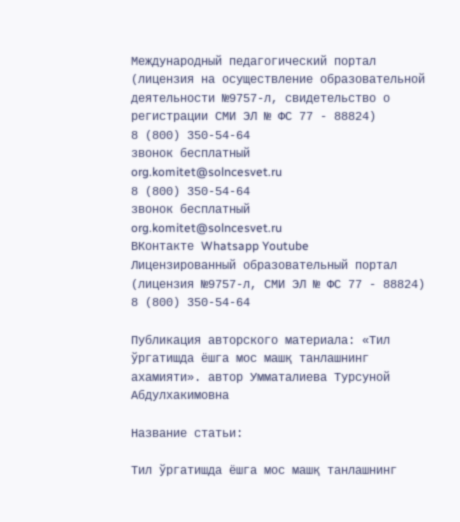Международный педагогический портал (лицензия на осуществление образовательной деятельности №9757-л, свидетельство о регистрации СМИ ЭЛ № ФС 77 - 88824)
8 (800) 350-54-64
звонок бесплатный
org.komitet@solncesvet.ru
8 (800) 350-54-64
звонок бесплатный
org.komitet@solncesvet.ru
ВКонтакте Whatsapp Youtube
Лицензированный образовательный портал (лицензия №9757-л, СМИ ЭЛ № ФС 77 - 88824)
8 (800) 350-54-64

Публикация авторского материала: «Тил ўргатишда ёшга мос машқ танлашнинг ахамияти». автор Умматалиева Турсуной Абдулхакимовна

Название статьи:

Тил ўргатишда ёшга мос машқ танлашнинг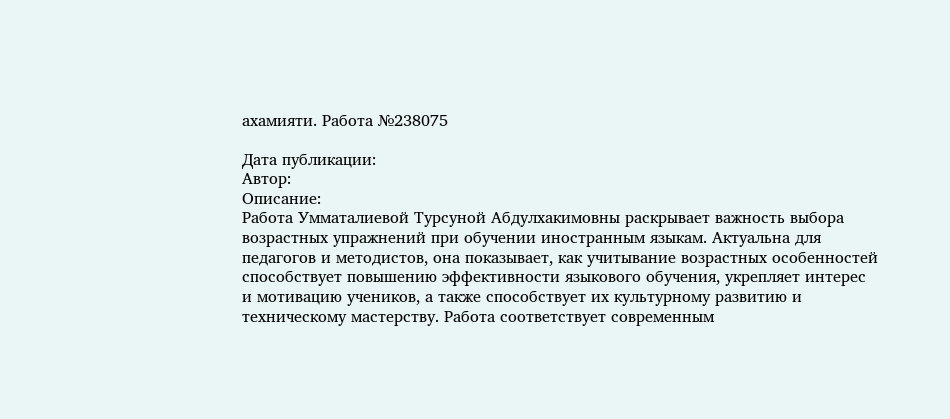ахамияти. Работа №238075

Дата публикации:
Автор:
Описание:
Работа Умматалиевой Турсуной Абдулхакимовны раскрывает важность выбора возрастных упражнений при обучении иностранным языкам. Актуальна для педагогов и методистов, она показывает, как учитывание возрастных особенностей способствует повышению эффективности языкового обучения, укрепляет интерес и мотивацию учеников, а также способствует их культурному развитию и техническому мастерству. Работа соответствует современным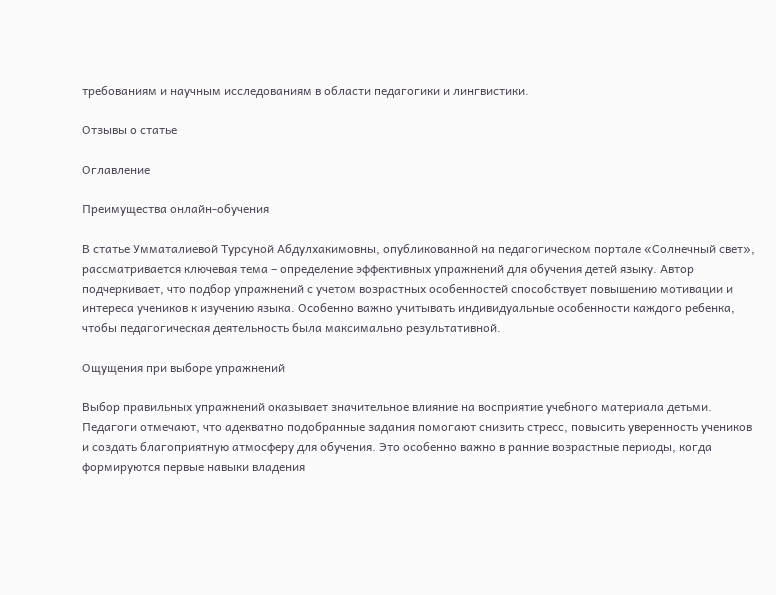требованиям и научным исследованиям в области педагогики и лингвистики.

Отзывы о статье

Оглавление

Преимущества онлайн-обучения

В статье Умматалиевой Турсуной Абдулхакимовны, опубликованной на педагогическом портале «Солнечный свет», рассматривается ключевая тема – определение эффективных упражнений для обучения детей языку. Автор подчеркивает, что подбор упражнений с учетом возрастных особенностей способствует повышению мотивации и интереса учеников к изучению языка. Особенно важно учитывать индивидуальные особенности каждого ребенка, чтобы педагогическая деятельность была максимально результативной.

Ощущения при выборе упражнений

Выбор правильных упражнений оказывает значительное влияние на восприятие учебного материала детьми. Педагоги отмечают, что адекватно подобранные задания помогают снизить стресс, повысить уверенность учеников и создать благоприятную атмосферу для обучения. Это особенно важно в ранние возрастные периоды, когда формируются первые навыки владения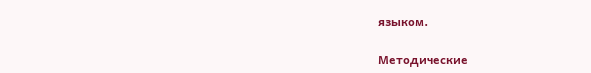языком.

Методические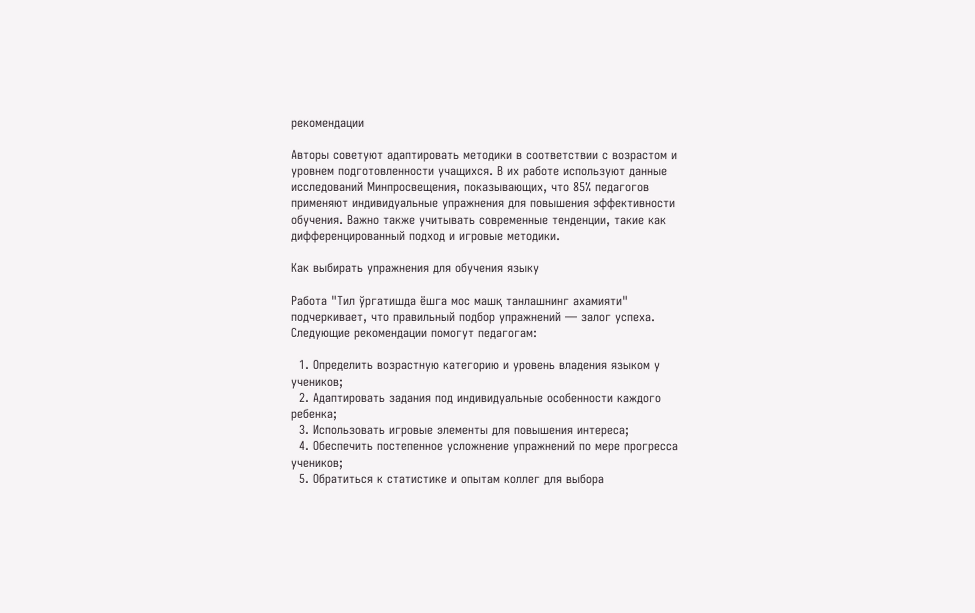рекомендации

Авторы советуют адаптировать методики в соответствии с возрастом и уровнем подготовленности учащихся. В их работе используют данные исследований Минпросвещения, показывающих, что 85% педагогов применяют индивидуальные упражнения для повышения эффективности обучения. Важно также учитывать современные тенденции, такие как дифференцированный подход и игровые методики.

Как выбирать упражнения для обучения языку

Работа "Тил ўргатишда ёшга мос машқ танлашнинг ахамияти" подчеркивает, что правильный подбор упражнений — залог успеха. Следующие рекомендации помогут педагогам:

  1. Определить возрастную категорию и уровень владения языком у учеников;
  2. Адаптировать задания под индивидуальные особенности каждого ребенка;
  3. Использовать игровые элементы для повышения интереса;
  4. Обеспечить постепенное усложнение упражнений по мере прогресса учеников;
  5. Обратиться к статистике и опытам коллег для выбора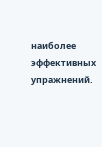наиболее эффективных упражнений.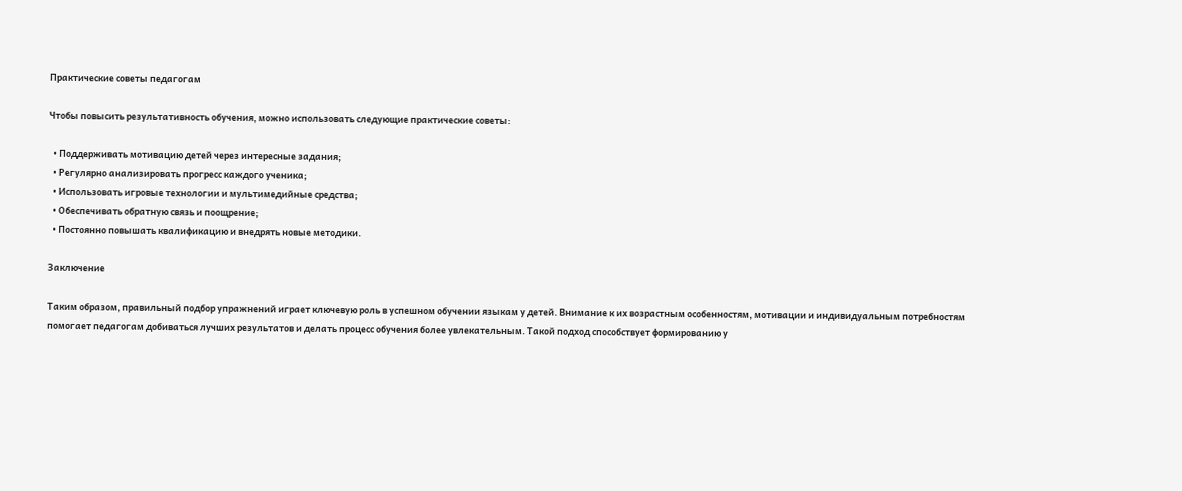Практические советы педагогам

Чтобы повысить результативность обучения, можно использовать следующие практические советы:

  • Поддерживать мотивацию детей через интересные задания;
  • Регулярно анализировать прогресс каждого ученика;
  • Использовать игровые технологии и мультимедийные средства;
  • Обеспечивать обратную связь и поощрение;
  • Постоянно повышать квалификацию и внедрять новые методики.

Заключение

Таким образом, правильный подбор упражнений играет ключевую роль в успешном обучении языкам у детей. Внимание к их возрастным особенностям, мотивации и индивидуальным потребностям помогает педагогам добиваться лучших результатов и делать процесс обучения более увлекательным. Такой подход способствует формированию у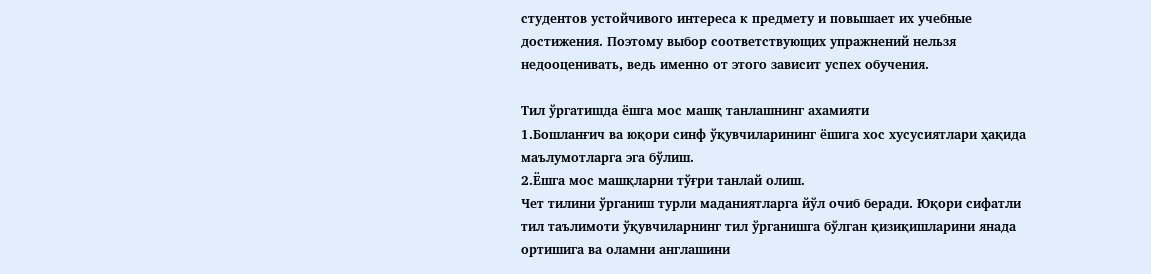студентов устойчивого интереса к предмету и повышает их учебные достижения. Поэтому выбор соответствующих упражнений нельзя недооценивать, ведь именно от этого зависит успех обучения.

Тил ўргатишда ёшга мос машқ танлашнинг ахамияти
1.Бошланғич ва юқори синф ўқувчиларининг ёшига хос хусусиятлари ҳақида
маълумотларга эга бўлиш.
2.Ёшга мос машқларни тўғри танлай олиш.
Чет тилини ўрганиш турли маданиятларга йўл очиб беради. Юқори сифатли тил таълимоти ўқувчиларнинг тил ўрганишга бўлган қизиқишларини янада ортишига ва оламни англашини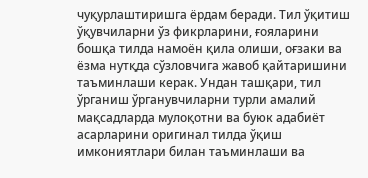чуқурлаштиришга ёрдам беради. Тил ўқитиш ўқувчиларни ўз фикрларини, ғояларини бошқа тилда намоён қила олиши, оғзаки ва ёзма нутқда сўзловчига жавоб қайтаришини таъминлаши керак. Ундан ташқари, тил ўрганиш ўрганувчиларни турли амалий мақсадларда мулоқотни ва буюк адабиёт асарларини оригинал тилда ўқиш имкониятлари билан таъминлаши ва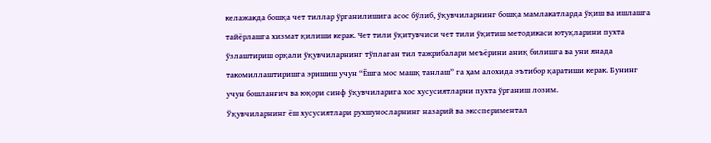келажакда бошқа чет тиллар ўрганилишига асос бўлиб, ўқувчиларнинг бошқа мамлакатларда ўқиш ва ишлашга тайёрлашга хизмат қилиши керак. Чет тили ўқитувчиси чет тили ўқитиш методикаси ютуқларини пухта ўзлаштириш орқали ўқувчиларнинг тўплаган тил тажрибалари меъёрини аниқ билишга ва уни янада такомиллаштиришга эришиш учун “Ёшга мос машқ танлаш” га ҳам алохида эътибор қаратиши керак. Бунинг учун бошланғич ва юқори синф ўқувчиларига хос хусусиятларни пухта ўрганиш лозим.
Ўқувчиларнинг ёш хусусиятлари рухшуносларнинг назарий ва эксспериментал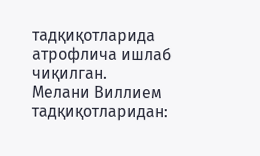тадқиқотларида атрофлича ишлаб чиқилган.
Мелани Виллием тадқиқотларидан: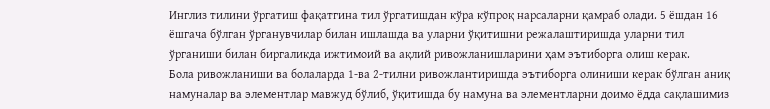Инглиз тилини ўргатиш фақатгина тил ўргатишдан кўра кўпроқ нарсаларни қамраб олади. 5 ёшдан 16 ёшгача бўлган ўрганувчилар билан ишлашда ва уларни ўқитишни режалаштиришда уларни тил ўрганиши билан биргаликда ижтимоий ва ақлий ривожланишларини ҳам эътиборга олиш керак.
Бола ривожланиши ва болаларда 1-ва 2-тилни ривожлантиришда эътиборга олиниши керак бўлган аниқ намуналар ва элементлар мавжуд бўлиб, ўқитишда бу намуна ва элементларни доимо ёдда сақлашимиз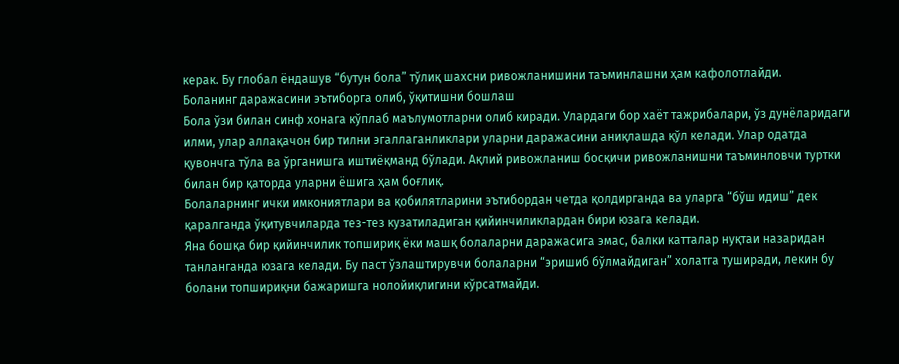керак. Бу глобал ёндашув “бутун бола” тўлиқ шахсни ривожланишини таъминлашни ҳам кафолотлайди.
Боланинг даражасини эътиборга олиб, ўқитишни бошлаш
Бола ўзи билан синф хонага кўплаб маълумотларни олиб киради. Улардаги бор хаёт тажрибалари, ўз дунёларидаги илми, улар аллақачон бир тилни эгаллаганликлари уларни даражасини аниқлашда қўл келади. Улар одатда қувончга тўла ва ўрганишга иштиёқманд бўлади. Ақлий ривожланиш босқичи ривожланишни таъминловчи туртки билан бир қаторда уларни ёшига ҳам боғлиқ.
Болаларнинг ички имкониятлари ва қобилятларини эътибордан четда қолдирганда ва уларга “бўш идиш” дек қаралганда ўқитувчиларда тез-тез кузатиладиган қийинчиликлардан бири юзага келади.
Яна бошқа бир қийинчилик топшириқ ёки машқ болаларни даражасига эмас, балки катталар нуқтаи назаридан танланганда юзага келади. Бу паст ўзлаштирувчи болаларни “эришиб бўлмайдиган” холатга туширади, лекин бу болани топшириқни бажаришга нолойиқлигини кўрсатмайди.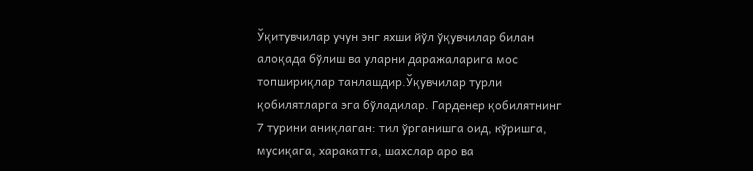Ўқитувчилар учун энг яхши йўл ўқувчилар билан алоқада бўлиш ва уларни даражаларига мос топшириқлар танлашдир.Ўқувчилар турли қобилятларга эга бўладилар. Гарденер қобилятнинг 7 турини аниқлаган: тил ўрганишга оид, кўришгa, мусиқага, харакатга, шахслар аро ва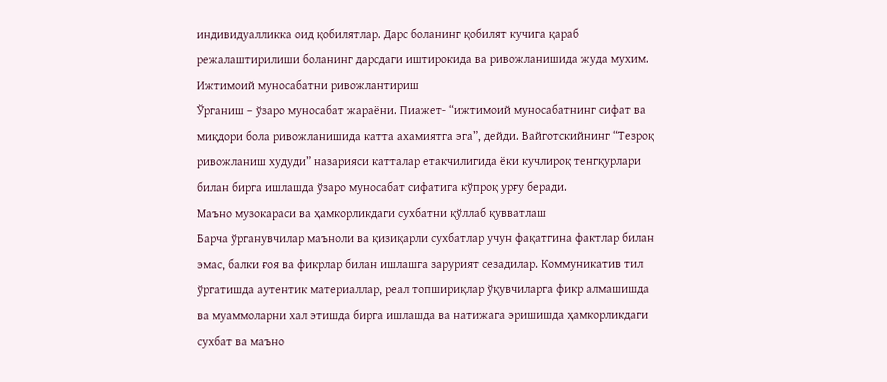индивидуалликка оид қобилятлар. Дарс боланинг қобилят кучига қараб режалаштирилиши боланинг дарсдаги иштирокида ва ривожланишида жуда мухим.
Ижтимоий муносабатни ривожлантириш
Ўрганиш – ўзаро муносабат жараёни. Пиажет- “ижтимоий муносабатнинг сифат ва миқдори бола ривожланишида катта ахамиятга эга”, дейди. Вайготскийнинг “Тезроқ ривожланиш худуди” назарияси катталар етакчилигида ёки кучлироқ тенгқурлари билан бирга ишлашда ўзаро муносабат сифатига кўпроқ урғу беради.
Маъно музокараси ва ҳамкорликдаги сухбатни қўллаб қувватлаш
Барча ўрганувчилар маъноли ва қизиқарли сухбатлар учун фақатгина фактлар билан эмас, балки ғоя ва фикрлар билан ишлашга зарурият сезадилар. Коммуникатив тил ўргатишда аутентик материаллар, реал топшириқлар ўқувчиларга фикр алмашишда ва муаммоларни хал этишда бирга ишлашда ва натижага эришишда ҳамкорликдаги сухбат ва маъно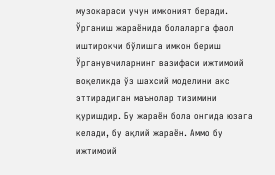музокараси учун имконият беради.
Ўрганиш жараёнида болаларга фаол иштирокчи бўлишга имкон бериш
Ўрганувчиларнинг вазифаси ижтимоий воқеликда ўз шахсий моделини акс эттирадиган маънолар тизимини қуришдир. Бу жараён бола онгида юзага келади, бу ақлий жараён. Аммо бу ижтимоий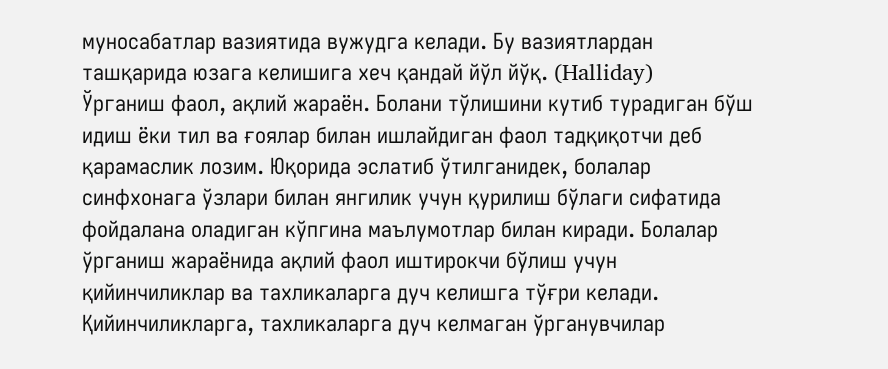муносабатлар вазиятида вужудга келади. Бу вазиятлардан ташқарида юзага келишига хеч қандай йўл йўқ. (Halliday)
Ўрганиш фаол, ақлий жараён. Болани тўлишини кутиб турадиган бўш идиш ёки тил ва ғоялар билан ишлайдиган фаол тадқиқотчи деб қарамаслик лозим. Юқорида эслатиб ўтилганидек, болалар синфхонага ўзлари билан янгилик учун қурилиш бўлаги сифатида фойдалана оладиган кўпгина маълумотлар билан киради. Болалар ўрганиш жараёнида ақлий фаол иштирокчи бўлиш учун қийинчиликлар ва тахликаларга дуч келишга тўғри келади. Қийинчиликларга, тахликаларга дуч келмаган ўрганувчилар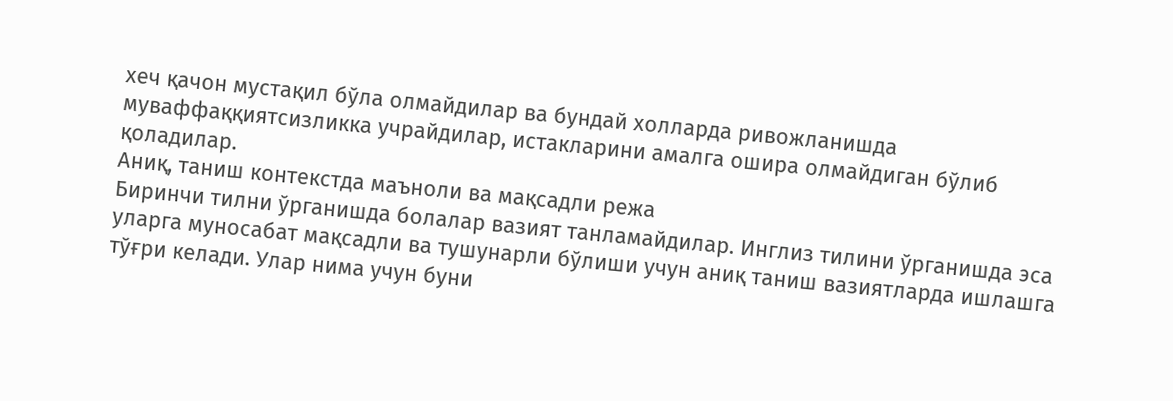хеч қачон мустақил бўла олмайдилар ва бундай холларда ривожланишда муваффаққиятсизликка учрайдилар, истакларини амалга ошира олмайдиган бўлиб қоладилар.
Аниқ, таниш контекстда маъноли ва мақсадли режа
Биринчи тилни ўрганишда болалар вазият танламайдилар. Инглиз тилини ўрганишда эса уларга муносабат мақсадли ва тушунарли бўлиши учун аниқ таниш вазиятларда ишлашга тўғри келади. Улар нима учун буни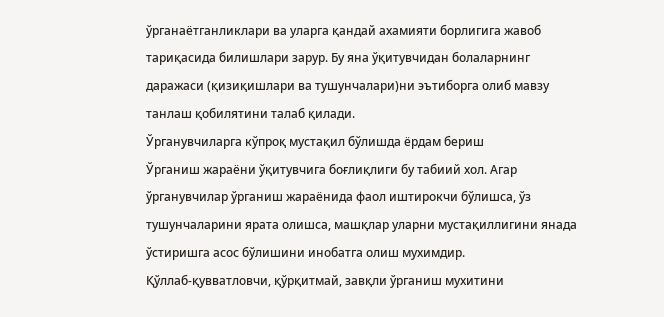ўрганаётганликлари ва уларга қандай ахамияти борлигига жавоб тариқасида билишлари зарур. Бу яна ўқитувчидан болаларнинг даражаси (қизиқишлари ва тушунчалари)ни эътиборга олиб мавзу танлаш қобилятини талаб қилади.
Ўрганувчиларга кўпроқ мустақил бўлишда ёрдам бериш
Ўрганиш жараёни ўқитувчига боғлиқлиги бу табиий хол. Агар ўрганувчилар ўрганиш жараёнида фаол иштирокчи бўлишса, ўз тушунчаларини ярата олишса, машқлар уларни мустақиллигини янада ўстиришга асос бўлишини инобатга олиш мухимдир.
Қўллаб-қувватловчи, қўрқитмай, завқли ўрганиш мухитини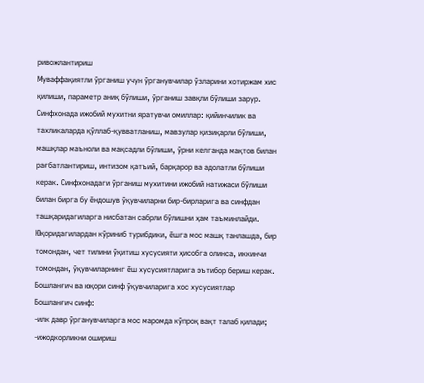ривожлантириш
Муваффақиятли ўрганиш учун ўрганувчилар ўзларини хотиржам хис қилиши, параметр аниқ бўлиши, ўрганиш завқли бўлиши зарур. Синфхонада ижобий мухитни яратувчи омиллар: қийинчилик ва тахликаларда қўллаб-қувватланиш, мавзулар қизиқарли бўлиши, машқлар маъноли ва мақсадли бўлиши, ўрни келганда мақтов билан рағбатлантириш, интизом қатъий, барқарор ва адолатли бўлиши керак. Синфхонадаги ўрганиш мухитини ижобий натижаси бўлиши билан бирга бу ёндошув ўқувчиларни бир-бирларига ва синфдан ташқаридагиларга нисбатан сабрли бўлишни ҳам таъминлайди.
Юқоридагилардан кўриниб турибдики, ёшга мос машқ танлашда, бир томондан, чет тилини ўқитиш хусусияти ҳисобга олинса, иккинчи томондан, ўқувчиларнинг ёш хусусиятларига эътибор бериш керак.
Бошланғич ва юқори синф ўқувчиларига хос хусусиятлар
Бошланғич синф:
-илк давр ўрганувчиларга мос маромда кўпроқ вақт талаб қилади;
-ижодкорликни ошириш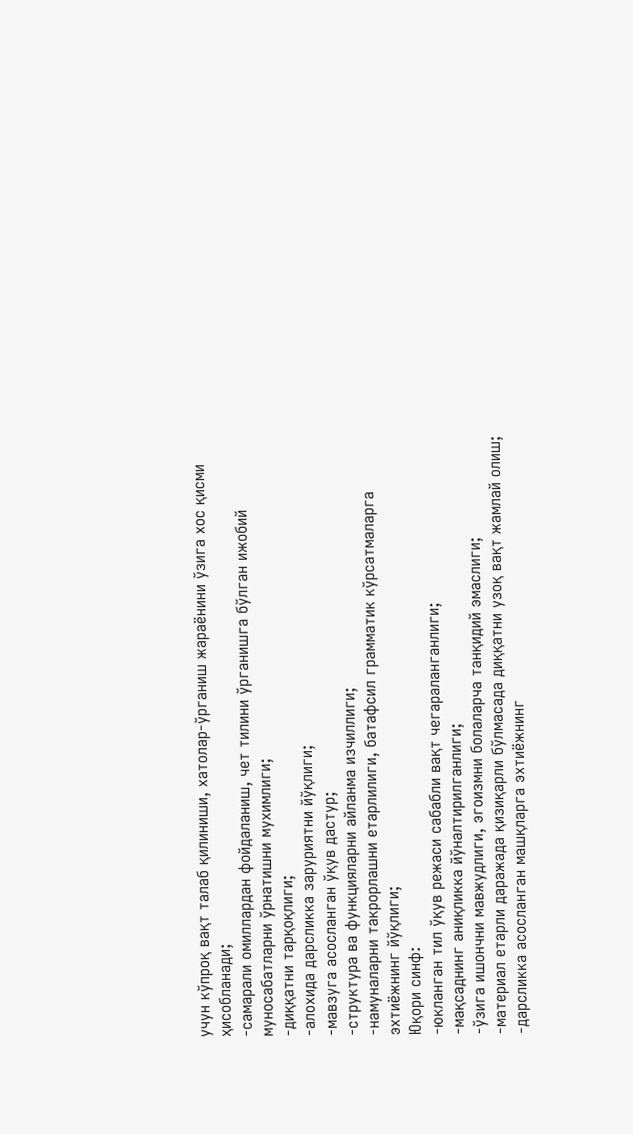учун кўпроқ вақт талаб қилиниши, хатолар-ўрганиш жараёнини ўзига хос қисми ҳисобланади;
-самарали омиллардан фойдаланиш, чет тилини ўрганишга бўлган ижобий муносабатларни ўрнатишни мухимлиги;
-диққатни тарқоқлиги;
-алохида дарсликка заруриятни йўқлиги;
-мавзуга асосланган ўқув дастур;
-структура ва функцияларни айланма изчиллиги;
-намуналарни такрорлашни етарлилиги, батафсил грамматик кўрсатмаларга
эхтиёжнинг йўқлиги;
Юқори синф:
-юкланган тил ўқув режаси сабабли вақт чегараланганлиги;
-мақсаднинг аниқликка йўналтирилганлиги;
-ўзига ишончни мавжудлиги, эгоизмни болаларча танқидий эмаслиги;
-материал етарли даражада қизиқарли бўлмасада диққатни узоқ вақт жамлай олиш;
-дарсликка асосланган машқларга эхтиёжнинг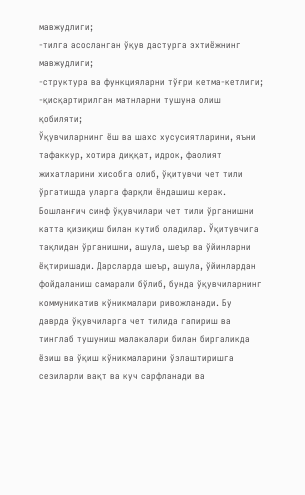мавжудлиги;
-тилга асосланган ўқув дастурга эхтиёжнинг мавжудлиги;
-структура ва функцияларни тўғри кетма-кетлиги;
-қисқартирилган матнларни тушуна олиш қобиляти;
Ўқувчиларнинг ёш ва шахс хусусиятларини, яъни тафаккур, хотира диққат, идрок, фаолият жихатларини хисобга олиб, ўқитувчи чет тили ўргатишда уларга фарқли ёндашиш керак.
Бошланғич синф ўқувчилари чет тили ўрганишни катта қизиқиш билан кутиб оладилар. Ўқитувчига тақлидан ўрганишни, ашула, шеър ва ўйинларни ёқтиришади. Дарсларда шеър, ашула, ўйинлардан фойдаланиш самарали бўлиб, бунда ўқувчиларнинг коммуникатив кўникмалари ривожланади. Бу даврда ўқувчиларга чет тилида гапириш ва тинглаб тушуниш малакалари билан биргаликда ёзиш ва ўқиш кўникмаларини ўзлаштиришга сезиларли вақт ва куч сарфланади ва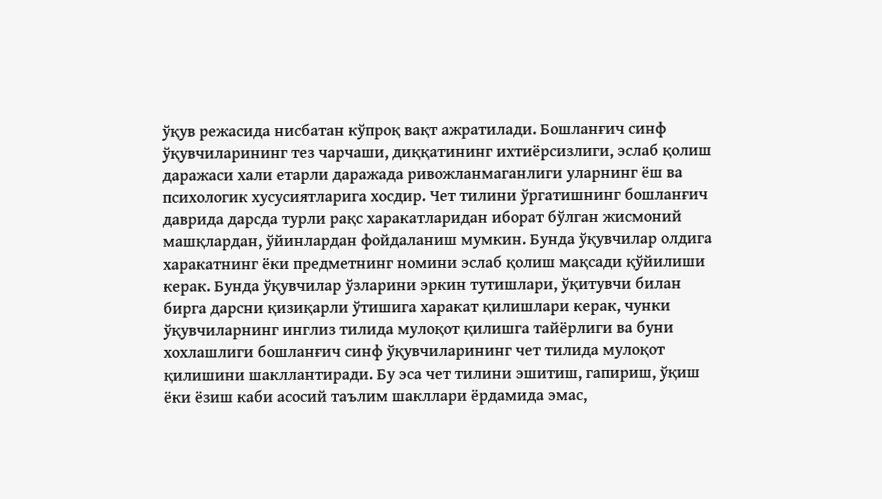ўқув режасида нисбатан кўпроқ вақт ажратилади. Бошланғич синф ўқувчиларининг тез чарчаши, диққатининг ихтиёрсизлиги, эслаб қолиш даражаси хали етарли даражада ривожланмаганлиги уларнинг ёш ва психологик хусусиятларига хосдир. Чет тилини ўргатишнинг бошланғич даврида дарсда турли рақс харакатларидан иборат бўлган жисмоний машқлардан, ўйинлардан фойдаланиш мумкин. Бунда ўқувчилар олдига харакатнинг ёки предметнинг номини эслаб қолиш мақсади қўйилиши керак. Бунда ўқувчилар ўзларини эркин тутишлари, ўқитувчи билан бирга дарсни қизиқарли ўтишига харакат қилишлари керак, чунки ўқувчиларнинг инглиз тилида мулоқот қилишга тайёрлиги ва буни хохлашлиги бошланғич синф ўқувчиларининг чет тилида мулоқот қилишини шакллантиради. Бу эса чет тилини эшитиш, гапириш, ўқиш ёки ёзиш каби асосий таълим шакллари ёрдамида эмас,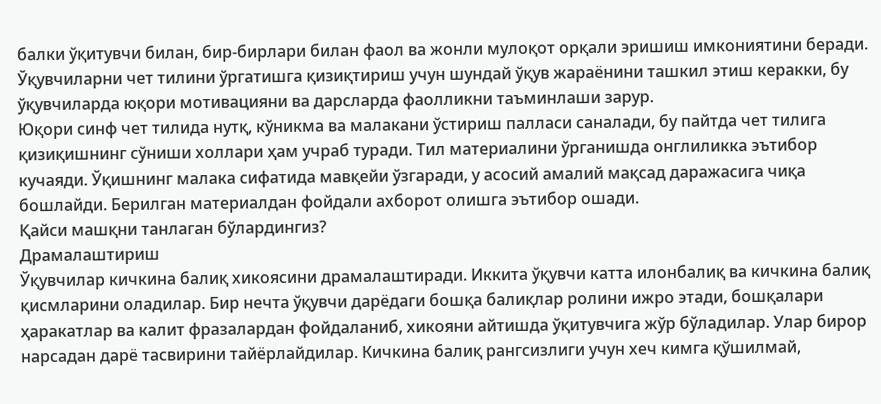балки ўқитувчи билан, бир-бирлари билан фаол ва жонли мулоқот орқали эришиш имкониятини беради. Ўқувчиларни чет тилини ўргатишга қизиқтириш учун шундай ўқув жараёнини ташкил этиш керакки, бу ўқувчиларда юқори мотивацияни ва дарсларда фаолликни таъминлаши зарур.
Юқори синф чет тилида нутқ, кўникма ва малакани ўстириш палласи саналади, бу пайтда чет тилига қизиқишнинг сўниши холлари ҳам учраб туради. Тил материалини ўрганишда онглиликка эътибор кучаяди. Ўқишнинг малака сифатида мавқейи ўзгаради, у асосий амалий мақсад даражасига чиқа бошлайди. Берилган материалдан фойдали ахборот олишга эътибор ошади.
Қайси машқни танлаган бўлардингиз?
Драмалаштириш
Ўқувчилар кичкина балиқ хикоясини драмалаштиради. Иккита ўқувчи катта илонбалиқ ва кичкина балиқ қисмларини оладилар. Бир нечта ўқувчи дарёдаги бошқа балиқлар ролини ижро этади, бошқалари ҳаракатлар ва калит фразалардан фойдаланиб, хикояни айтишда ўқитувчига жўр бўладилар. Улар бирор нарсадан дарё тасвирини тайёрлайдилар. Кичкина балиқ рангсизлиги учун хеч кимга қўшилмай,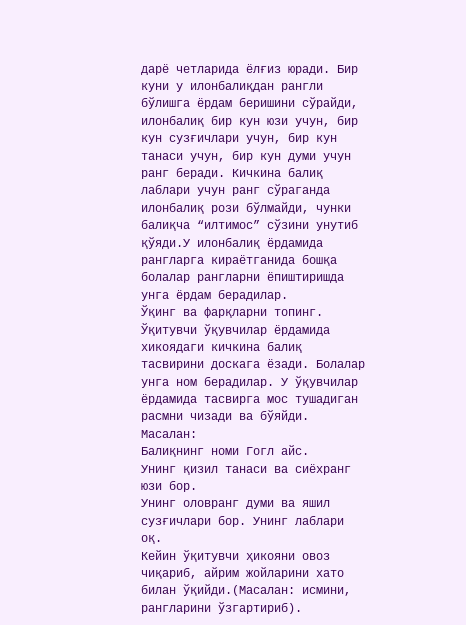дарё четларида ёлғиз юради. Бир куни у илонбалиқдан рангли бўлишга ёрдам беришини сўрайди, илонбалиқ бир кун юзи учун, бир кун сузғичлари учун, бир кун танаси учун, бир кун думи учун ранг беради. Кичкина балиқ лаблари учун ранг сўраганда илонбалиқ рози бўлмайди, чунки балиқча “илтимос” сўзини унутиб қўяди.У илонбалиқ ёрдамида рангларга кираётганида бошқа болалар рангларни ёпиштиришда унга ёрдам берадилар.
Ўқинг ва фарқларни топинг.
Ўқитувчи ўқувчилар ёрдамида хикоядаги кичкина балиқ тасвирини доскага ёзади. Болалар унга ном берадилар. У ўқувчилар ёрдамида тасвирга мос тушадиган расмни чизади ва бўяйди. Масалан:
Балиқнинг номи Гогл айс.
Унинг қизил танаси ва сиёхранг юзи бор.
Унинг оловранг думи ва яшил сузғичлари бор. Унинг лаблари оқ.
Кейин ўқитувчи ҳикояни овоз чиқариб, айрим жойларини хато билан ўқийди.(Масалан: исмини, рангларини ўзгартириб).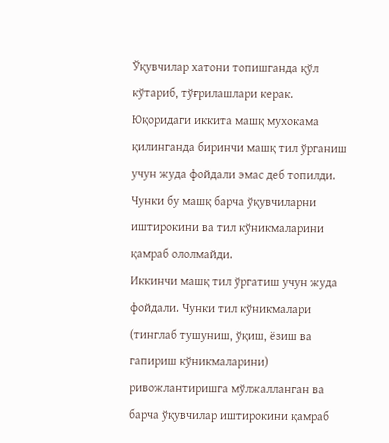Ўқувчилар хатони топишганда қўл кўтариб, тўғрилашлари керак.
Юқоридаги иккита машқ мухокама қилинганда биринчи машқ тил ўрганиш учун жуда фойдали эмас деб топилди. Чунки бу машқ барча ўқувчиларни иштирокини ва тил кўникмаларини қамраб ололмайди.
Иккинчи машқ тил ўргатиш учун жуда фойдали. Чунки тил кўникмалари (тинглаб тушуниш, ўқиш, ёзиш ва гапириш кўникмаларини) ривожлантиришга мўлжалланган ва барча ўқувчилар иштирокини қамраб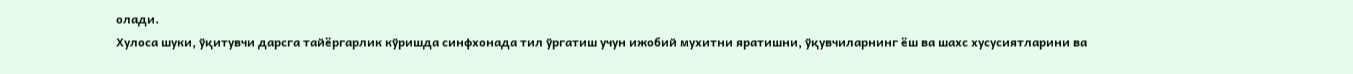олади.
Хулоса шуки, ўқитувчи дарсга тайёргарлик кўришда синфхонада тил ўргатиш учун ижобий мухитни яратишни, ўқувчиларнинг ёш ва шахс хусусиятларини ва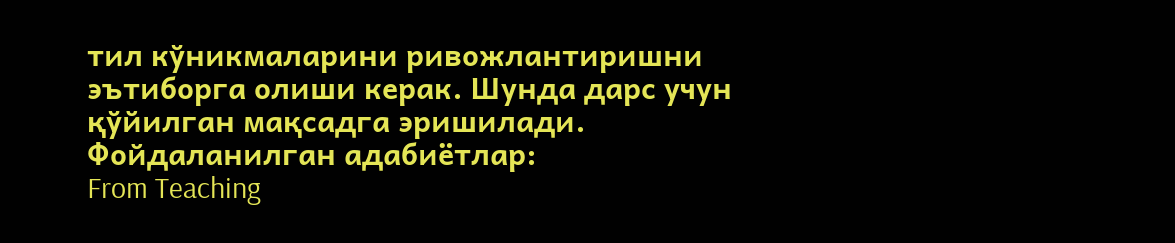тил кўникмаларини ривожлантиришни эътиборга олиши керак. Шунда дарс учун қўйилган мақсадга эришилади.
Фойдаланилган адабиётлар:
From Teaching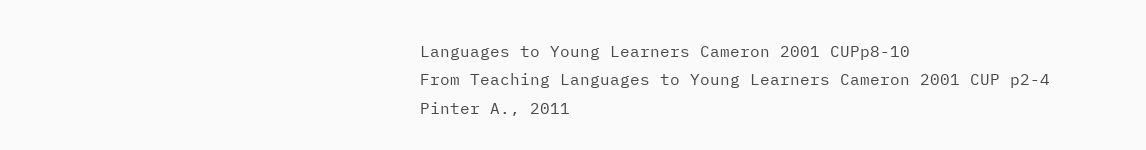Languages to Young Learners Cameron 2001 CUPp8-10
From Teaching Languages to Young Learners Cameron 2001 CUP p2-4
Pinter A., 2011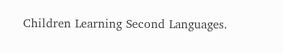Children Learning Second Languages.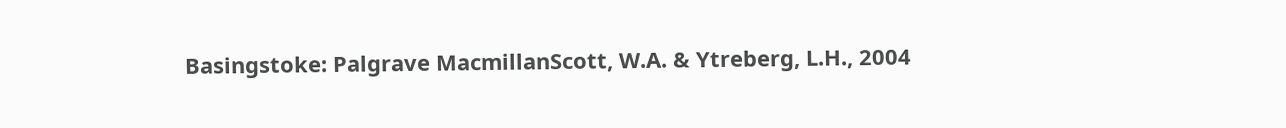Basingstoke: Palgrave MacmillanScott, W.A. & Ytreberg, L.H., 2004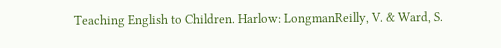Teaching English to Children. Harlow: LongmanReilly, V. & Ward, S.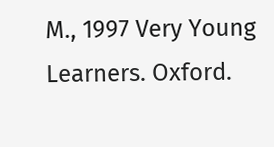M., 1997 Very Young Learners. Oxford.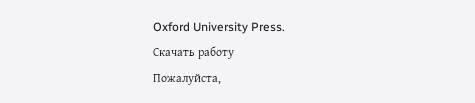Oxford University Press.
Скачать работу
Пожалуйста,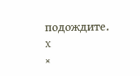подождите.
x
×